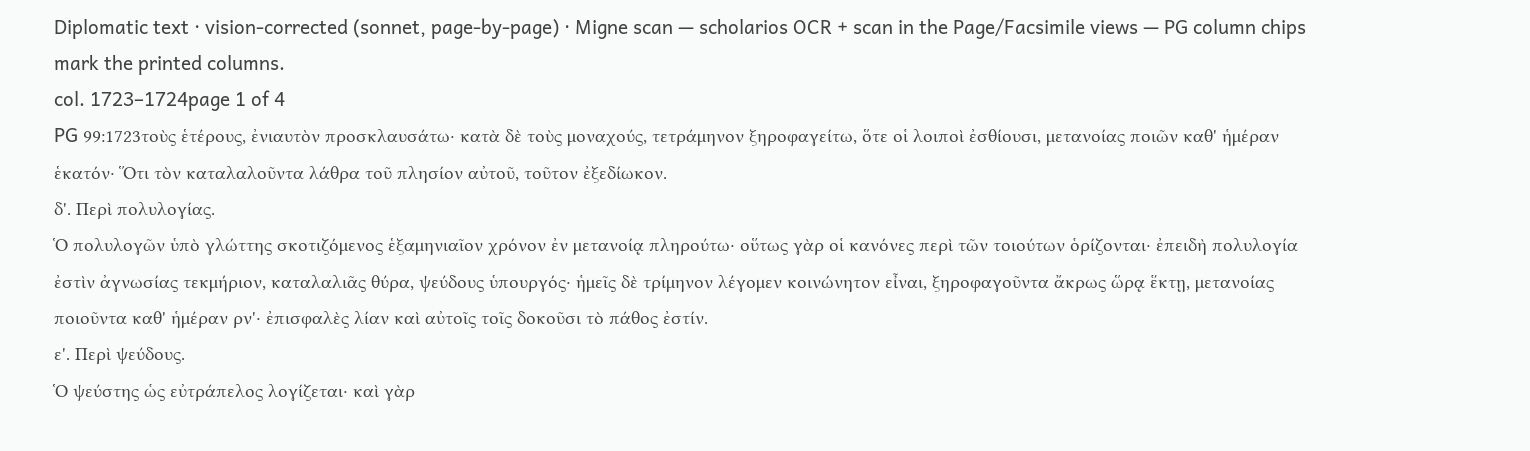Diplomatic text · vision-corrected (sonnet, page-by-page) · Migne scan — scholarios OCR + scan in the Page/Facsimile views — PG column chips mark the printed columns.
col. 1723–1724page 1 of 4
PG 99:1723τοὺς ἑτέρους, ἐνιαυτὸν προσκλαυσάτω· κατὰ δὲ τοὺς μοναχούς, τετράμηνον ξηροφαγείτω, ὅτε οἱ λοιποὶ ἐσθίουσι, μετανοίας ποιῶν καθ' ἡμέραν ἑκατόν· Ὅτι τὸν καταλαλοῦντα λάθρα τοῦ πλησίον αὐτοῦ, τοῦτον ἐξεδίωκον.
δ'. Περὶ πολυλογίας.
Ὁ πολυλογῶν ὑπὸ γλώττης σκοτιζόμενος ἑξαμηνιαῖον χρόνον ἐν μετανοίᾳ πληρούτω· οὕτως γὰρ οἱ κανόνες περὶ τῶν τοιούτων ὁρίζονται· ἐπειδὴ πολυλογία ἐστὶν ἀγνωσίας τεκμήριον, καταλαλιᾶς θύρα, ψεύδους ὑπουργός· ἡμεῖς δὲ τρίμηνον λέγομεν κοινώνητον εἶναι, ξηροφαγοῦντα ἄκρως ὥρᾳ ἕκτῃ, μετανοίας ποιοῦντα καθ' ἡμέραν ρν'· ἐπισφαλὲς λίαν καὶ αὐτοῖς τοῖς δοκοῦσι τὸ πάθος ἐστίν.
ε'. Περὶ ψεύδους.
Ὁ ψεύστης ὡς εὐτράπελος λογίζεται· καὶ γὰρ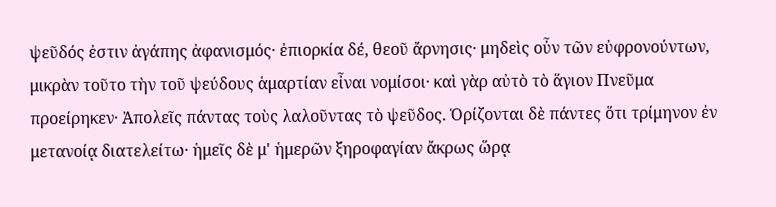ψεῦδός ἐστιν ἀγάπης ἀφανισμός· ἐπιορκία δέ, θεοῦ ἄρνησις· μηδεὶς οὖν τῶν εὐφρονούντων, μικρὰν τοῦτο τὴν τοῦ ψεύδους ἁμαρτίαν εἶναι νομίσοι· καὶ γὰρ αὐτὸ τὸ ἅγιον Πνεῦμα προείρηκεν· Ἀπολεῖς πάντας τοὺς λαλοῦντας τὸ ψεῦδος. Ὁρίζονται δὲ πάντες ὅτι τρίμηνον ἐν μετανοίᾳ διατελείτω· ἡμεῖς δὲ μ' ἡμερῶν ξηροφαγίαν ἄκρως ὥρᾳ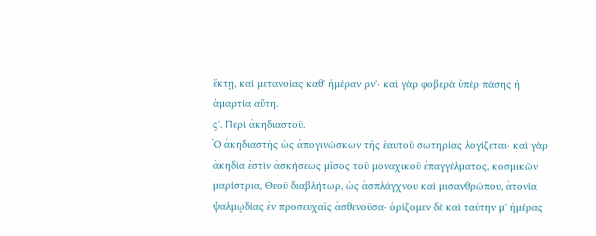ἕκτῃ, καὶ μετανοίας καθ' ἡμέραν ρν'· καὶ γὰρ φοβερὰ ὑπὲρ πάσης ἡ ἁμαρτία αὕτη.
ϛ'. Περὶ ἀκηδιαστοῦ.
Ὁ ἀκηδιαστὴς ὡς ἀπογινώσκων τῆς ἑαυτοῦ σωτηρίας λογίζεται· καὶ γὰρ ἀκηδία ἐστὶν ἀσκήσεως μῖσος τοῦ μοναχικοῦ ἐπαγγέλματος, κοσμικῶν μαρίστρια, Θεοῦ διαβλήτωρ, ὡς ἀσπλάγχνου καὶ μισανθρώπου, ἀτονία ψαλμῳδίας ἐν προσευχαῖς ἀσθενοῦσα· ὁρίζομεν δὲ καὶ ταύτην μ' ἡμέρας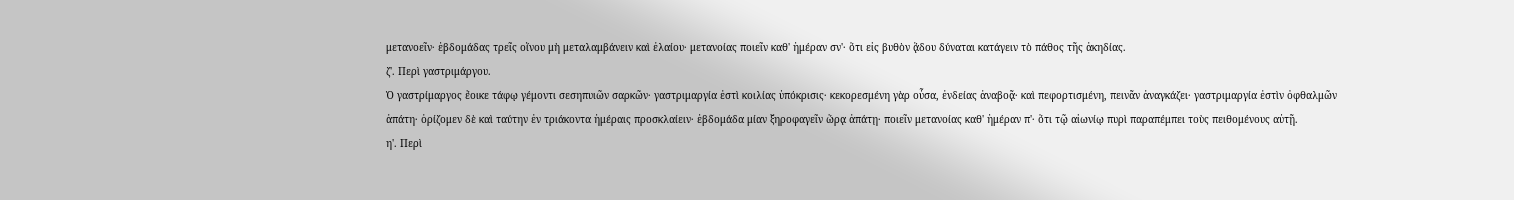μετανοεῖν· ἑβδομάδας τρεῖς οἴνου μὴ μεταλαμβάνειν καὶ ἐλαίου· μετανοίας ποιεῖν καθ' ἡμέραν σν'· ὅτι εἰς βυθὸν ᾅδου δύναται κατάγειν τὸ πάθος τῆς ἀκηδίας.
ζ'. Περὶ γαστριμάργου.
Ὁ γαστρίμαργος ἔοικε τάφῳ γέμοντι σεσηπυιῶν σαρκῶν· γαστριμαργία ἐστὶ κοιλίας ὑπόκρισις· κεκορεσμένη γὰρ οὖσα, ἐνδείας ἀναβοᾷ· καὶ πεφορτισμένη, πεινᾶν ἀναγκάζει· γαστριμαργία ἐστὶν ὀφθαλμῶν ἀπάτη· ὁρίζομεν δὲ καὶ ταύτην ἐν τριάκοντα ἡμέραις προσκλαίειν· ἑβδομάδα μίαν ξηροφαγεῖν ὥρᾳ ἀπάτῃ· ποιεῖν μετανοίας καθ' ἡμέραν π'· ὅτι τῷ αἰωνίῳ πυρὶ παραπέμπει τοὺς πειθομένους αὐτῇ.
η'. Περὶ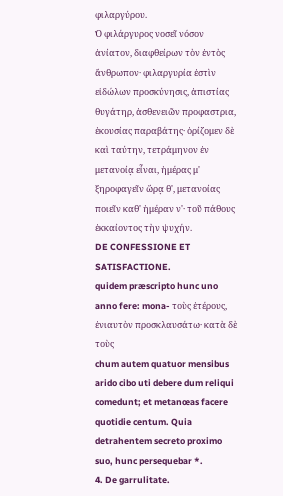φιλαργύρου.
Ὁ φιλάργυρος νοσεῖ νόσον ἀνίατον, διαφθείρων τὸν ἐντὸς ἄνθρωπον· φιλαργυρία ἐστὶν εἰδώλων προσκύνησις, ἀπιστίας θυγάτηρ, ἀσθενειῶν προφαστρια, ἑκουσίας παραβάτης· ὁρίζομεν δὲ καὶ ταύτην, τετράμηνον ἐν μετανοίᾳ εἶναι, ἡμέρας μ' ξηροφαγεῖν ὥρᾳ θ', μετανοίας ποιεῖν καθ' ἡμέραν ν'· τοῦ πάθους ἐκκαίοντος τὴν ψυχήν.
DE CONFESSIONE ET SATISFACTIONE.
quidem præscripto hunc uno anno fere: mona- τοὺς ἑτέρους, ἐνιαυτὸν προσκλαυσάτω· κατὰ δὲ τοὺς
chum autem quatuor mensibus arido cibo uti debere dum reliqui comedunt; et metanœas facere
quotidie centum. Quia detrahentem secreto proximo
suo, hunc persequebar *.
4. De garrulitate.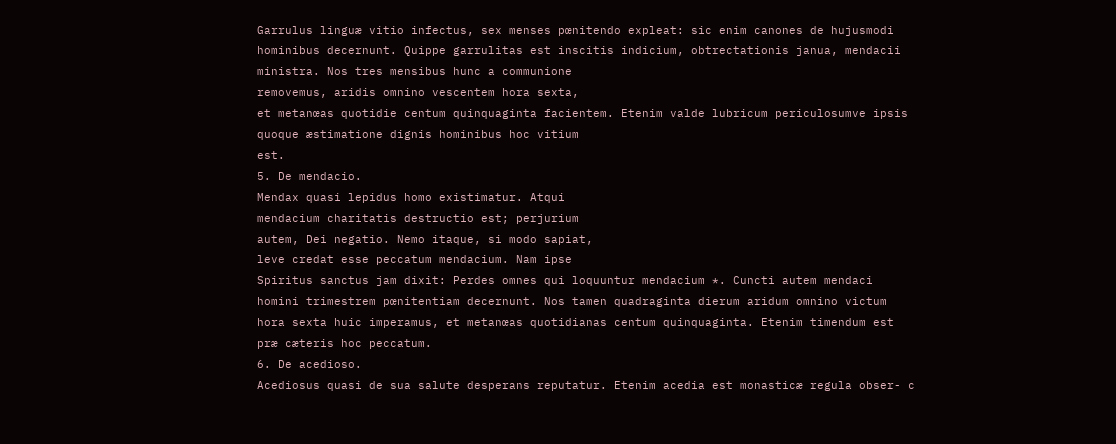Garrulus linguæ vitio infectus, sex menses pœnitendo expleat: sic enim canones de hujusmodi
hominibus decernunt. Quippe garrulitas est inscitis indicium, obtrectationis janua, mendacii
ministra. Nos tres mensibus hunc a communione
removemus, aridis omnino vescentem hora sexta,
et metanœas quotidie centum quinquaginta facientem. Etenim valde lubricum periculosumve ipsis
quoque æstimatione dignis hominibus hoc vitium
est.
5. De mendacio.
Mendax quasi lepidus homo existimatur. Atqui
mendacium charitatis destructio est; perjurium
autem, Dei negatio. Nemo itaque, si modo sapiat,
leve credat esse peccatum mendacium. Nam ipse
Spiritus sanctus jam dixit: Perdes omnes qui loquuntur mendacium *. Cuncti autem mendaci homini trimestrem pœnitentiam decernunt. Nos tamen quadraginta dierum aridum omnino victum
hora sexta huic imperamus, et metanœas quotidianas centum quinquaginta. Etenim timendum est
præ cæteris hoc peccatum.
6. De acedioso.
Acediosus quasi de sua salute desperans reputatur. Etenim acedia est monasticæ regula obser- c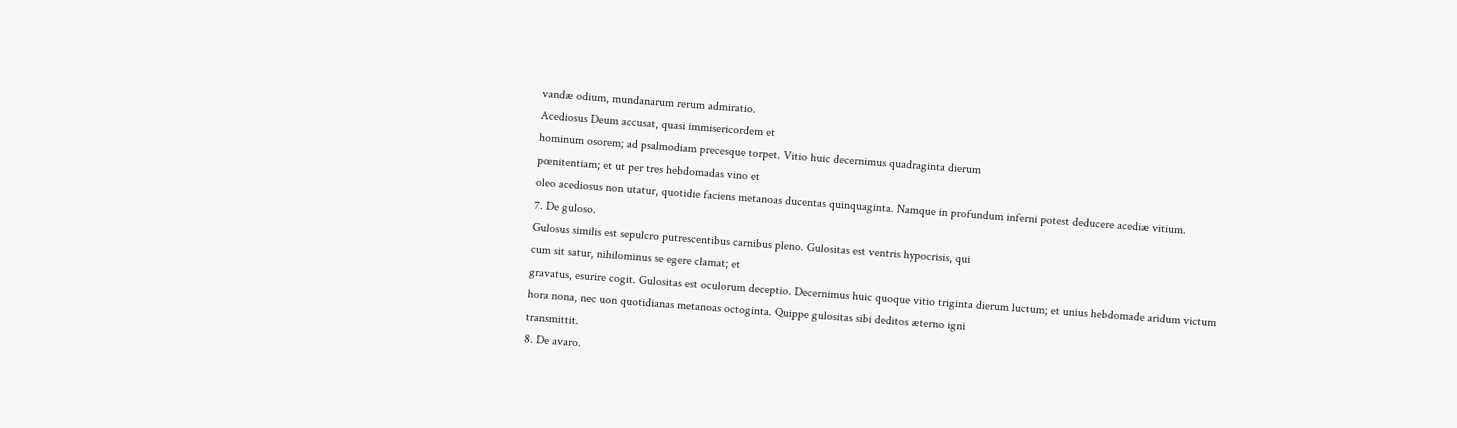vandæ odium, mundanarum rerum admiratio.
Acediosus Deum accusat, quasi immisericordem et
hominum osorem; ad psalmodiam precesque torpet. Vitio huic decernimus quadraginta dierum
pœnitentiam; et ut per tres hebdomadas vino et
oleo acediosus non utatur, quotidie faciens metanoas ducentas quinquaginta. Namque in profundum inferni potest deducere acediæ vitium.
7. De guloso.
Gulosus similis est sepulcro putrescentibus carnibus pleno. Gulositas est ventris hypocrisis, qui
cum sit satur, nihilominus se egere clamat; et
gravatus, esurire cogit. Gulositas est oculorum deceptio. Decernimus huic quoque vitio triginta dierum luctum; et unius hebdomade aridum victum
hora nona, nec uon quotidianas metanoas octoginta. Quippe gulositas sibi deditos æterno igni
transmittit.
8. De avaro.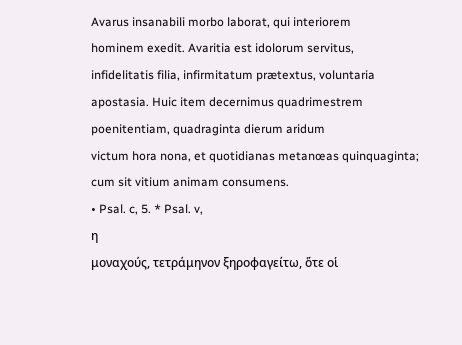Avarus insanabili morbo laborat, qui interiorem
hominem exedit. Avaritia est idolorum servitus,
infidelitatis filia, infirmitatum prætextus, voluntaria apostasia. Huic item decernimus quadrimestrem poenitentiam, quadraginta dierum aridum
victum hora nona, et quotidianas metanœas quinquaginta; cum sit vitium animam consumens.
• Psal. c, 5. * Psal. v,
η
μοναχούς, τετράμηνον ξηροφαγείτω, ὅτε οἱ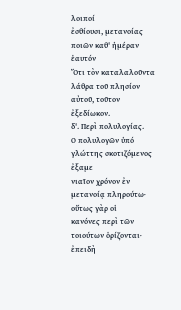λοιποί
ἐσθίουσι, μετανοίας ποιῶν καθ' ἡμέραν ἑαυτόν
Ὅτι τὸν καταλαλοῦντα λάθρα τοῦ πλησίον
αὐτοῦ, τοῦτον ἐξεδίωκον.
δ'. Περὶ πολυλογίας.
Ο πολυλογῶν ὑπό γλώττης σκοτιζόμενος ἐξαμε
νιαῖον χρόνον ἐν μετανοίᾳ πληρούτω· οὕτως γὰρ οἱ
κανόνες περὶ τῶν τοιούτων ὁρίζονται· ἐπειδὴ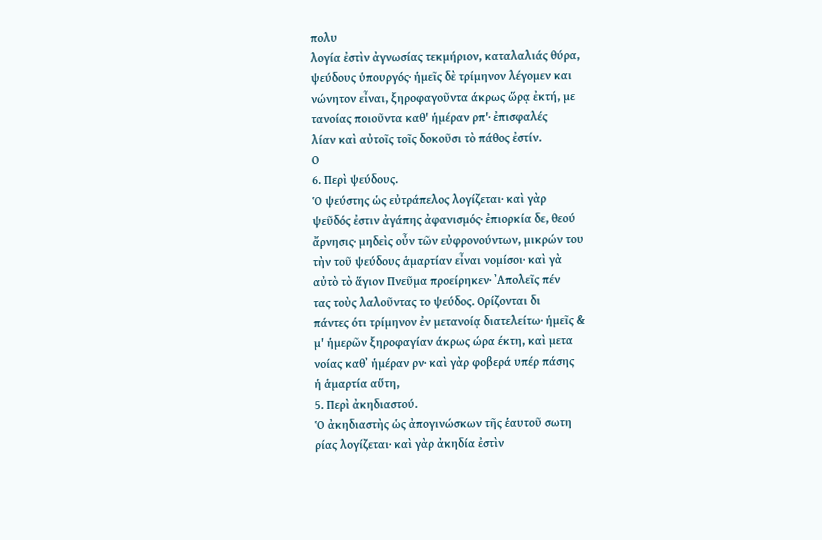πολυ
λογία ἐστὶν ἀγνωσίας τεκμήριον, καταλαλιάς θύρα,
ψεύδους ὑπουργός· ἡμεῖς δὲ τρίμηνον λέγομεν και
νώνητον εἶναι, ξηροφαγοῦντα άκρως ὥρᾳ ἐκτή, με
τανοίας ποιοῦντα καθ' ἡμέραν ρπ'· ἐπισφαλές
λίαν καὶ αὐτοῖς τοῖς δοκοῦσι τὸ πάθος ἐστίν.
Ο
6. Περὶ ψεύδους.
Ὁ ψεύστης ὡς εὐτράπελος λογίζεται· καὶ γὰρ
ψεῦδός ἐστιν ἀγάπης ἀφανισμός· ἐπιορκία δε, θεού
ἄρνησις· μηδεὶς οὖν τῶν εὐφρονούντων, μικρών του
τὴν τοῦ ψεύδους ἁμαρτίαν εἶναι νομίσοι· καὶ γὰ
αὐτὸ τὸ ἅγιον Πνεῦμα προείρηκεν· ᾿Απολεῖς πέν
τας τοὺς λαλοῦντας το ψεύδος. Ορίζονται δι
πάντες ότι τρίμηνον ἐν μετανοίᾳ διατελείτω· ἡμεῖς &
μ' ἡμερῶν ξηροφαγίαν άκρως ώρα έκτη, καὶ μετα
νοίας καθ᾿ ἡμέραν ρν· καὶ γὰρ φοβερά υπέρ πάσης
ἡ ἁμαρτία αὕτη,
5. Περὶ ἀκηδιαστού.
Ὁ ἀκηδιαστὴς ὡς ἀπογινώσκων τῆς ἑαυτοῦ σωτη
ρίας λογίζεται· καὶ γὰρ ἀκηδία ἐστὶν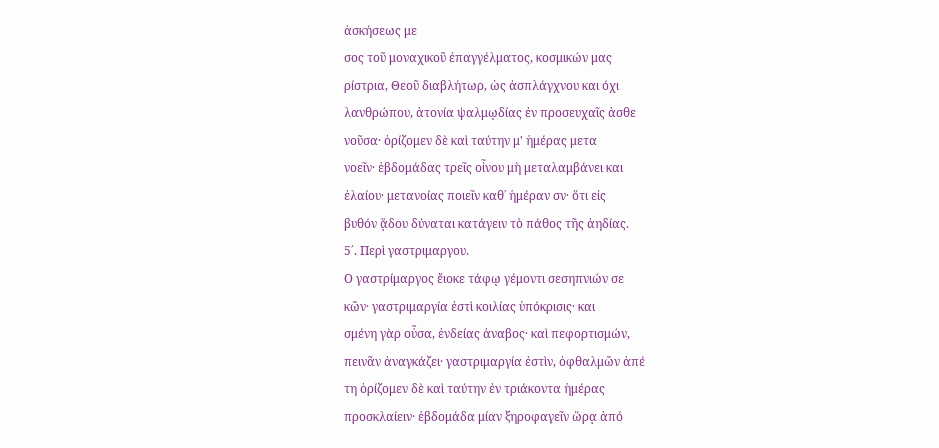ἀσκήσεως με
σος τοῦ μοναχικοῦ ἐπαγγέλματος, κοσμικών μας
ρίστρια, Θεοῦ διαβλήτωρ, ὡς ἀσπλάγχνου και όχι
λανθρώπου, ἀτονία ψαλμῳδίας ἐν προσευχαῖς ἀσθε
νοῦσα· ὁρίζομεν δὲ καὶ ταύτην μ' ἡμέρας μετα
νοεῖν· ἑβδομάδας τρεῖς οἶνου μὴ μεταλαμβάνει και
ἐλαίου· μετανοίας ποιεῖν καθ᾿ ἡμέραν σν· ὅτι εἰς
βυθόν ᾅδου δύναται κατάγειν τὸ πάθος τῆς ἀηδίας.
5΄. Περὶ γαστριμαργου.
Ο γαστρίμαργος ἔιοκε τάφῳ γέμοντι σεσηπνιών σε
κῶν· γαστριμαργία ἐστὶ κοιλίας ὑπόκρισις· και
σμένη γὰρ οὖσα, ἐνδείας ἀναβος· καὶ πεφορτισμών,
πεινᾶν ἀναγκάζει· γαστριμαργία ἐστὶν, ὀφθαλμῶν ἀπέ
τη ὁρίζομεν δὲ καὶ ταύτην ἐν τριάκοντα ἡμέρας
προσκλαίειν· ἑβδομάδα μίαν ξηροφαγεῖν ὥρᾳ ἀπό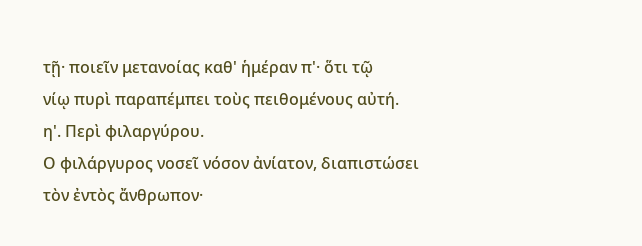τῇ· ποιεῖν μετανοίας καθ' ἡμέραν π'· ὅτι τῷ
νίῳ πυρὶ παραπέμπει τοὺς πειθομένους αὐτή.
η'. Περὶ φιλαργύρου.
Ο φιλάργυρος νοσεῖ νόσον ἀνίατον, διαπιστώσει
τὸν ἐντὸς ἄνθρωπον·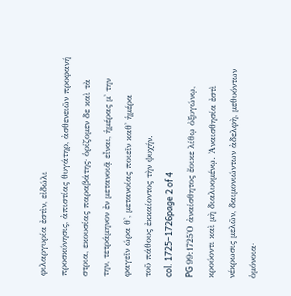φιλαργυρία ἐστὶν, εἰδώλι
προσκύνησις, ἀπιστίας θυγάτηρ, ἀσθενειῶν προφανή
στρια, εκουσίας παραβάτης· ὁρίζομεν δε καὶ τὰ
την, τετράμηνον ἐν μετανοιᾷ εἶναι, ἡμέρας μ' την
φαγεῖν ώρα θ', μετανοίας ποιεῖν καθ' ἡμέρα
τοῦ πάθους ἐκκαίοντος τὴν ψυχήν.
col. 1725–1726page 2 of 4
PG 99:1725Ὁ ἀναίσθητος ἔοικε λίθῳ ὀξυγώνῳ, κρούοντι καὶ μὴ διαλυομένῳ. Ἀναισθησία ἐστὶ νέκρωσις μελῶν, δαιμονιώντων ἀδελφὴ, μεθυόντων ὁμόνοια·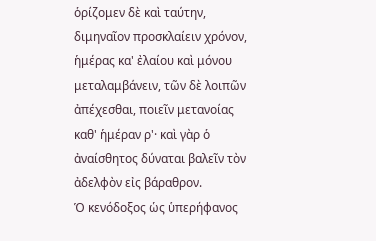ὁρίζομεν δὲ καὶ ταύτην, διμηναῖον προσκλαίειν χρόνον, ἡμέρας κα' ἐλαίου καὶ μόνου μεταλαμβάνειν, τῶν δὲ λοιπῶν ἀπέχεσθαι, ποιεῖν μετανοίας καθ' ἡμέραν ρ'· καὶ γὰρ ὁ ἀναίσθητος δύναται βαλεῖν τὸν ἀδελφὸν εἰς βάραθρον.
Ὁ κενόδοξος ὡς ὑπερήφανος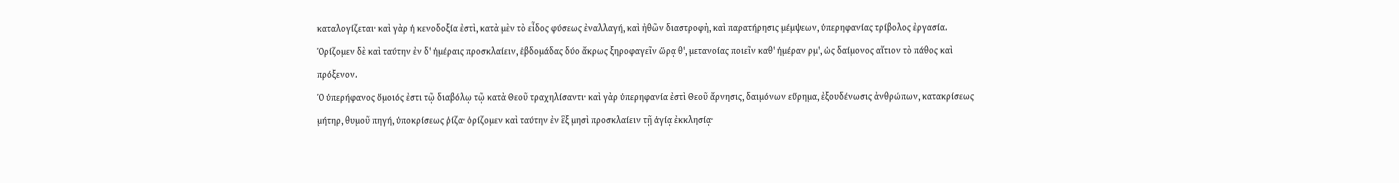καταλογίζεται· καὶ γὰρ ἡ κενοδοξία ἐστὶ, κατὰ μὲν τὸ εἶδος φύσεως ἐναλλαγή, καὶ ἠθῶν διαστροφὴ, καὶ παρατήρησις μέμψεων, ὑπερηφανίας τρίβολος ἐργασία. Ὁρίζομεν δὲ καὶ ταύτην ἐν δ' ἡμέραις προσκλαίειν, ἑβδομάδας δύο ἄκρως ξηροφαγεῖν ὥρᾳ θ', μετανοίας ποιεῖν καθ' ἡμέραν ρμ', ὡς δαίμονος αἴτιον τὸ πάθος καὶ πρόξενον.
Ὁ ὑπερήφανος ὅμοιός ἐστι τῷ διαβόλῳ τῷ κατὰ Θεοῦ τραχηλίσαντι· καὶ γὰρ ὑπερηφανία ἐστὶ Θεοῦ ἄρνησις, δαιμόνων εὕρημα, ἐξουδένωσις ἀνθρώπων, κατακρίσεως μήτηρ, θυμοῦ πηγή, ὑποκρίσεως ῥίζα· ὁρίζομεν καὶ ταύτην ἐν ἓξ μησὶ προσκλαίειν τῇ ἁγίᾳ ἐκκλησίᾳ·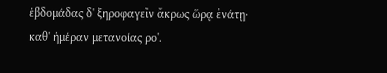ἑβδομάδας δ' ξηροφαγεῖν ἄκρως ὥρᾳ ἐνάτῃ· καθ' ἡμέραν μετανοίας ρο'.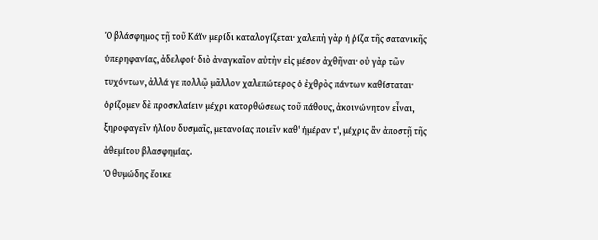Ὁ βλάσφημος τῇ τοῦ Κάϊν μερίδι καταλογίζεται· χαλεπὴ γὰρ ἡ ῥίζα τῆς σατανικῆς ὑπερηφανίας, ἀδελφοί· διὸ ἀναγκαῖον αὐτὴν εἰς μέσον ἀχθῆναι· οὐ γὰρ τῶν τυχόντων, ἀλλά γε πολλῷ μᾶλλον χαλεπώτερος ὁ ἐχθρὸς πάντων καθίσταται· ὁρίζομεν δὲ προσκλαίειν μέχρι κατορθώσεως τοῦ πάθους, ἀκοινώνητον εἶναι, ξηροφαγεῖν ἡλίου δυσμαῖς, μετανοίας ποιεῖν καθ' ἡμέραν τ', μέχρις ἂν ἀποστῇ τῆς ἀθεμίτου βλασφημίας.
Ὁ θυμώδης ἔοικε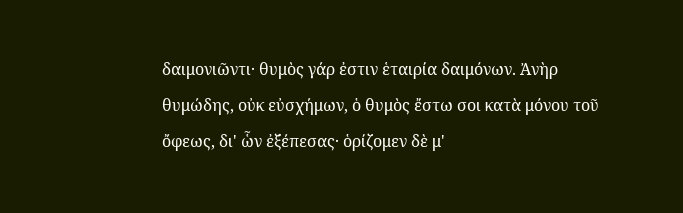δαιμονιῶντι· θυμὸς γάρ ἐστιν ἑταιρία δαιμόνων. Ἀνὴρ θυμώδης, οὐκ εὐσχήμων, ὁ θυμὸς ἔστω σοι κατὰ μόνου τοῦ ὄφεως, δι' ὧν ἐξέπεσας· ὁρίζομεν δὲ μ'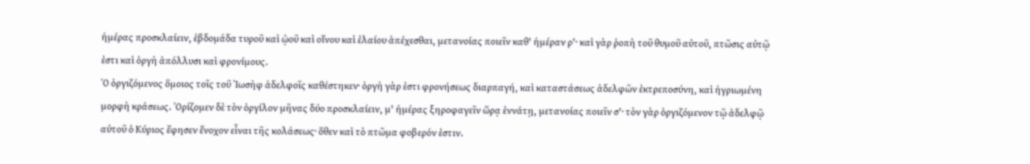ἡμέρας προσκλαίειν, ἑβδομάδα τυροῦ καὶ ᾠοῦ καὶ οἴνου καὶ ἐλαίου ἀπέχεσθαι, μετανοίας ποιεῖν καθ' ἡμέραν ρ'· καὶ γὰρ ῥοπὴ τοῦ θυμοῦ αὐτοῦ, πτῶσις αὐτῷ ἐστι καὶ ὀργὴ ἀπόλλυσι καὶ φρονίμους.
Ὁ ὀργιζόμενος ὅμοιος τοῖς τοῦ Ἰωσὴφ ἀδελφοῖς καθέστηκεν· ὀργὴ γὰρ ἐστι φρονήσεως διαρπαγή, καὶ καταστάσεως ἀδελφῶν ἐκτρεποσύνη, καὶ ἡγριωμένη μορφὴ κράσεως. Ὁρίζομεν δὲ τὸν ὀργίλον μῆνας δύο προσκλαίειν, μ' ἡμέρας ξηροφαγεῖν ὥρᾳ ἐννάτῃ, μετανοίας ποιεῖν σ'· τὸν γὰρ ὀργιζόμενον τῷ ἀδελφῷ αὐτοῦ ὁ Κύριος ἔφησεν ἔνοχον εἶναι τῆς κολάσεως· ὅθεν καὶ τὸ πτῶμα φοβερόν ἐστιν.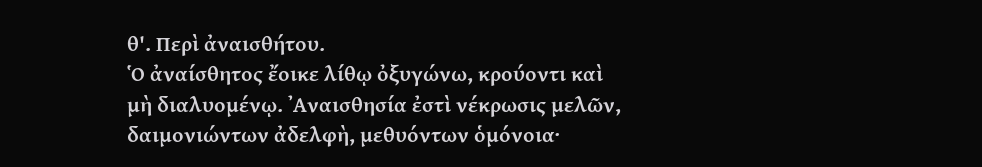θ'. Περὶ ἀναισθήτου.
Ὁ ἀναίσθητος ἔοικε λίθῳ ὀξυγώνω, κρούοντι καὶ
μὴ διαλυομένῳ. ᾿Αναισθησία ἐστὶ νέκρωσις μελῶν,
δαιμονιώντων ἀδελφὴ, μεθυόντων ὁμόνοια·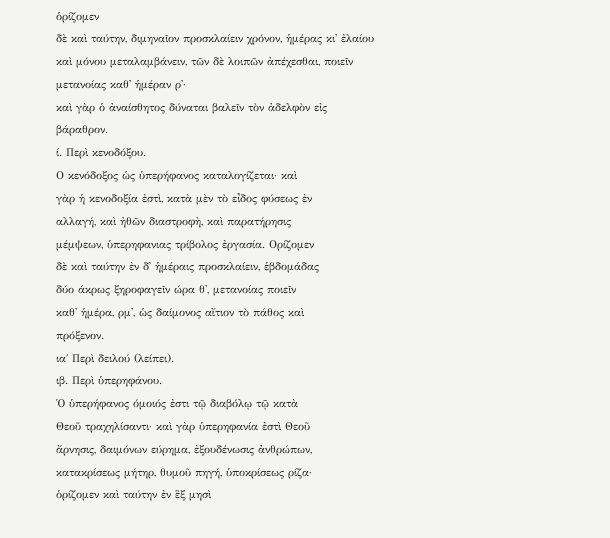ὁρίζομεν
δὲ καὶ ταύτην, διμηναῖον προσκλαίειν χρόνον, ἡμέρας κι' ἐλαίου καὶ μόνου μεταλαμβάνειν, τῶν δὲ λοιπῶν ἀπέχεσθαι, ποιεῖν μετανοίας καθ' ἡμέραν ρ'·
καὶ γὰρ ὁ ἀναίσθητος δύναται βαλεῖν τὸν ἀδελφὸν εἰς
βάραθρον.
ί. Περὶ κενοδόξου.
Ο κενόδοξος ὡς ὑπερήφανος καταλογίζεται· καὶ
γὰρ ἡ κενοδοξία ἐστὶ, κατὰ μὲν τὸ εἶδος φύσεως ἐν
αλλαγή, καὶ ἠθῶν διαστροφὴ, καὶ παρατήρησις
μέμψεων, ὑπερηφανιας τρίβολος ἐργασία. Ορίζομεν
δὲ καὶ ταύτην ἐν δ᾽ ἡμέραις προσκλαίειν, ἑβδομάδας
δύο άκρως ξηροφαγεῖν ώρα θ', μετανοίας ποιεῖν
καθ' ἡμέρα, ρμ', ὡς δαίμονος αἴτιον τὸ πάθος καὶ
πρόξενον.
ια΄ Περὶ δειλού (λείπει).
ιβ. Περὶ ὑπερηφάνου.
Ὁ ὑπερήφανος όμοιός ἐστι τῷ διαβόλῳ τῷ κατὰ
Θεοῦ τραχηλίσαντι· καὶ γὰρ ὑπερηφανία ἐστὶ Θεοῦ
ἄρνησις, δαιμόνων εύρημα, ἐξουδένωσις ἀνθρώπων,
κατακρίσεως μήτηρ, θυμοῦ πηγή, ὑποκρίσεως ρίζα·
ὁρίζομεν καὶ ταύτην ἐν ἓξ μησὶ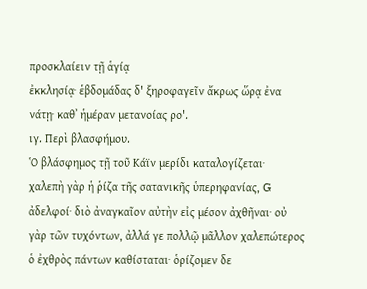προσκλαίειν τῇ ἁγίᾳ
ἐκκλησίᾳ· ἑβδομάδας δ' ξηροφαγεῖν ἄκρως ὥρᾳ ἐνα
νάτῃ· καθ᾿ ἡμέραν μετανοίας ρο'.
ιγ. Περὶ βλασφήμου.
Ὁ βλάσφημος τῇ τοῦ Κάϊν μερίδι καταλογίζεται·
χαλεπὴ γὰρ ἡ ῥίζα τῆς σατανικῆς ὑπερηφανίας, G
ἀδελφοί· διὸ ἀναγκαῖον αὐτὴν εἰς μέσον ἀχθῆναι· οὐ
γὰρ τῶν τυχόντων, ἀλλά γε πολλῷ μᾶλλον χαλεπώτερος ὁ ἐχθρὸς πάντων καθίσταται· ὁρίζομεν δε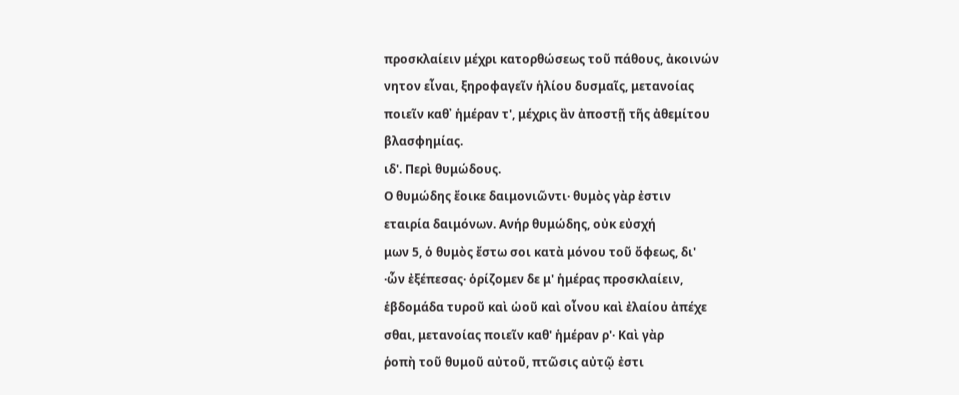προσκλαίειν μέχρι κατορθώσεως τοῦ πάθους, ἀκοινών
νητον εἶναι, ξηροφαγεῖν ἡλίου δυσμαῖς, μετανοίας
ποιεῖν καθ᾿ ἡμέραν τ', μέχρις ἂν ἀποστῇ τῆς ἀθεμίτου
βλασφημίας.
ιδ'. Περὶ θυμώδους.
Ο θυμώδης ἔοικε δαιμονιῶντι· θυμὸς γὰρ ἐστιν
εταιρία δαιμόνων. Ανήρ θυμώδης, οὐκ εὐσχή
μων 5, ὁ θυμὸς ἔστω σοι κατὰ μόνου τοῦ ὄφεως, δι'
·ὧν ἐξέπεσας· ὁρίζομεν δε μ' ἡμέρας προσκλαίειν,
ἑβδομάδα τυροῦ καὶ ὡοῦ καὶ οἶνου καὶ ἐλαίου ἀπέχε
σθαι, μετανοίας ποιεῖν καθ' ἡμέραν ρ'· Καὶ γὰρ
ῥοπὴ τοῦ θυμοῦ αὐτοῦ, πτῶσις αὐτῷ ἐστι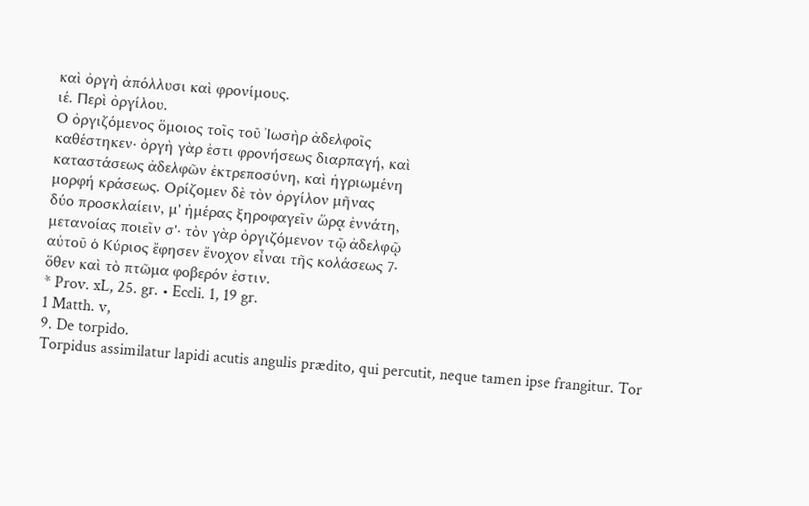καὶ ὀργὴ ἀπόλλυσι καὶ φρονίμους.
ιέ. Περὶ ὀργίλου.
Ο ὀργιζόμενος ὅμοιος τοῖς τοῦ Ἰωσὴρ ἀδελφοῖς
καθέστηκεν· ὀργὴ γὰρ ἐστι φρονήσεως διαρπαγή, καὶ
καταστάσεως ἀδελφῶν ἐκτρεποσύνη, καὶ ἡγριωμένη
μορφή κράσεως. Ορίζομεν δὲ τὸν ὀργίλον μῆνας
δύο προσκλαίειν, μ' ἡμέρας ξηροφαγεῖν ὥρᾳ ἐννάτη,
μετανοίας ποιεῖν σ'· τὸν γὰρ ὀργιζόμενον τῷ ἀδελφῷ
αὐτοῦ ὁ Κύριος ἔφησεν ἔνοχον εἶναι τῆς κολάσεως 7·
ὅθεν καὶ τὸ πτῶμα φοβερόν ἐστιν.
* Prov. xL, 25. gr. • Eccli. 1, 19 gr.
1 Matth. v,
9. De torpido.
Torpidus assimilatur lapidi acutis angulis prædito, qui percutit, neque tamen ipse frangitur. Tor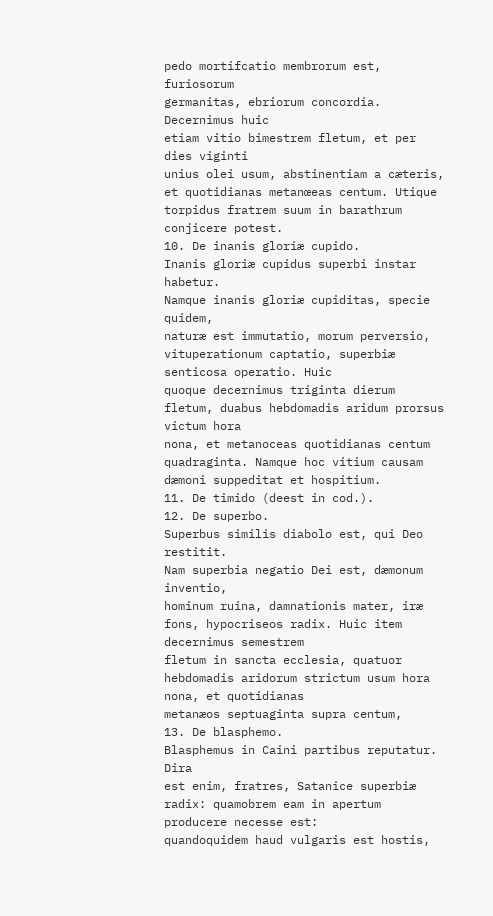pedo mortifcatio membrorum est, furiosorum
germanitas, ebriorum concordia. Decernimus huic
etiam vitio bimestrem fletum, et per dies viginti
unius olei usum, abstinentiam a cæteris, et quotidianas metanœeas centum. Utique torpidus fratrem suum in barathrum conjicere potest.
10. De inanis gloriæ cupido.
Inanis gloriæ cupidus superbi instar habetur.
Namque inanis gloriæ cupiditas, specie quidem,
naturæ est immutatio, morum perversio, vituperationum captatio, superbiæ senticosa operatio. Huic
quoque decernimus triginta dierum fletum, duabus hebdomadis aridum prorsus victum hora
nona, et metanoceas quotidianas centum quadraginta. Namque hoc vitium causam dæmoni suppeditat et hospitium.
11. De timido (deest in cod.).
12. De superbo.
Superbus similis diabolo est, qui Deo restitit.
Nam superbia negatio Dei est, dæmonum inventio,
hominum ruina, damnationis mater, iræ fons, hypocriseos radix. Huic item decernimus semestrem
fletum in sancta ecclesia, quatuor hebdomadis aridorum strictum usum hora nona, et quotidianas
metanæos septuaginta supra centum,
13. De blasphemo.
Blasphemus in Caini partibus reputatur. Dira
est enim, fratres, Satanice superbiæ radix: quamobrem eam in apertum producere necesse est:
quandoquidem haud vulgaris est hostis,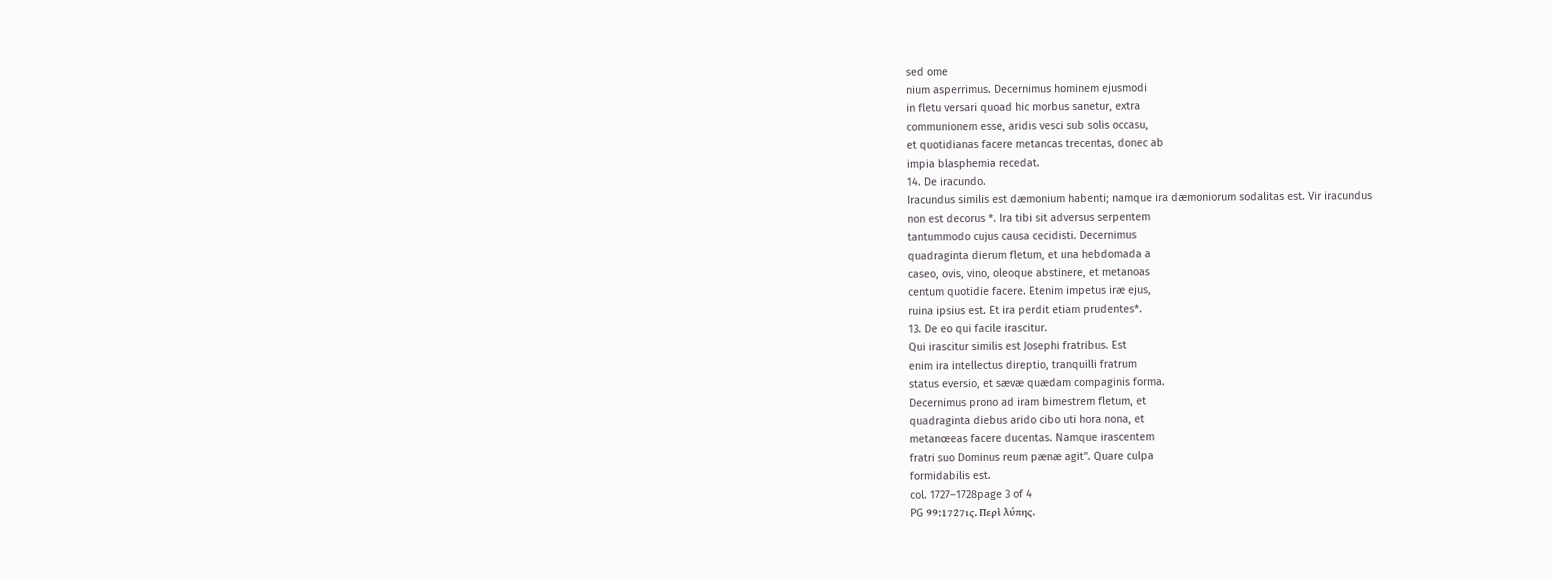sed ome
nium asperrimus. Decernimus hominem ejusmodi
in fletu versari quoad hic morbus sanetur, extra
communionem esse, aridis vesci sub solis occasu,
et quotidianas facere metancas trecentas, donec ab
impia blasphemia recedat.
14. De iracundo.
Iracundus similis est dæmonium habenti; namque ira dæmoniorum sodalitas est. Vir iracundus
non est decorus *. Ira tibi sit adversus serpentem
tantummodo cujus causa cecidisti. Decernimus
quadraginta dierum fletum, et una hebdomada a
caseo, ovis, vino, oleoque abstinere, et metanoas
centum quotidie facere. Etenim impetus iræ ejus,
ruina ipsius est. Et ira perdit etiam prudentes*.
13. De eo qui facile irascitur.
Qui irascitur similis est Josephi fratribus. Est
enim ira intellectus direptio, tranquilli fratrum
status eversio, et sævæ quædam compaginis forma.
Decernimus prono ad iram bimestrem fletum, et
quadraginta diebus arido cibo uti hora nona, et
metanœeas facere ducentas. Namque irascentem
fratri suo Dominus reum pænæ agit". Quare culpa
formidabilis est.
col. 1727–1728page 3 of 4
PG 99:1727ις. Περὶ λύπης.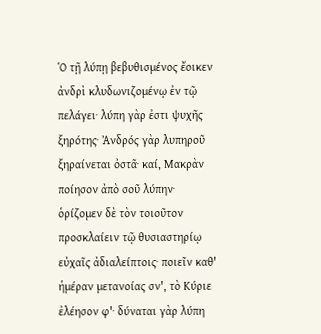Ὁ τῇ λύπῃ βεβυθισμένος ἔοικεν ἀνδρὶ κλυδωνιζομένῳ ἐν τῷ πελάγει· λύπη γὰρ ἐστι ψυχῆς ξηρότης· Ἀνδρός γὰρ λυπηροῦ ξηραίνεται ὀστᾶ· καί, Μακρὰν ποίησον ἀπὸ σοῦ λύπην· ὁρίζομεν δὲ τὸν τοιοῦτον προσκλαίειν τῷ θυσιαστηρίῳ εὐχαῖς ἀδιαλείπτοις· ποιεῖν καθ' ἡμέραν μετανοίας σν', τὸ Κύριε ἐλέησον φ'· δύναται γὰρ λύπη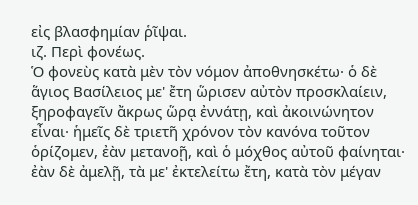εἰς βλασφημίαν ῥῖψαι.
ιζ. Περὶ φονέως.
Ὁ φονεὺς κατὰ μὲν τὸν νόμον ἀποθνησκέτω· ὁ δὲ ἅγιος Βασίλειος με' ἔτη ὥρισεν αὐτὸν προσκλαίειν, ξηροφαγεῖν ἄκρως ὥρᾳ ἐννάτῃ, καὶ ἀκοινώνητον εἶναι· ἡμεῖς δὲ τριετῆ χρόνον τὸν κανόνα τοῦτον ὁρίζομεν, ἐὰν μετανοῇ, καὶ ὁ μόχθος αὐτοῦ φαίνηται· ἐὰν δὲ ἀμελῇ, τὰ με' ἐκτελείτω ἔτη, κατὰ τὸν μέγαν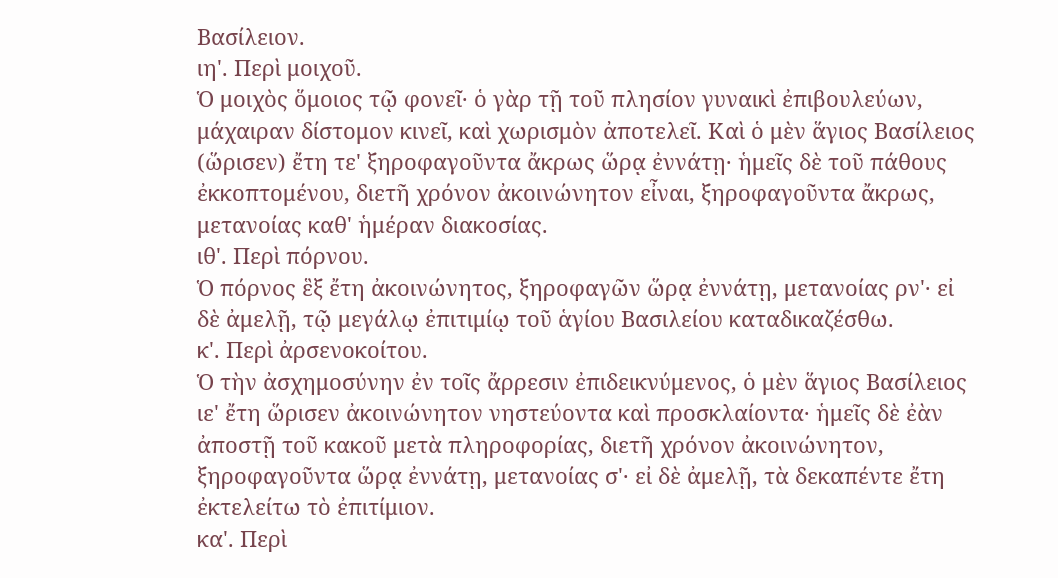Βασίλειον.
ιη'. Περὶ μοιχοῦ.
Ὁ μοιχὸς ὅμοιος τῷ φονεῖ· ὁ γὰρ τῇ τοῦ πλησίον γυναικὶ ἐπιβουλεύων, μάχαιραν δίστομον κινεῖ, καὶ χωρισμὸν ἀποτελεῖ. Καὶ ὁ μὲν ἅγιος Βασίλειος (ὥρισεν) ἔτη τε' ξηροφαγοῦντα ἄκρως ὥρᾳ ἐννάτῃ· ἡμεῖς δὲ τοῦ πάθους ἐκκοπτομένου, διετῆ χρόνον ἀκοινώνητον εἶναι, ξηροφαγοῦντα ἄκρως, μετανοίας καθ' ἡμέραν διακοσίας.
ιθ'. Περὶ πόρνου.
Ὁ πόρνος ἓξ ἔτη ἀκοινώνητος, ξηροφαγῶν ὥρᾳ ἐννάτῃ, μετανοίας ρν'· εἰ δὲ ἀμελῇ, τῷ μεγάλῳ ἐπιτιμίῳ τοῦ ἁγίου Βασιλείου καταδικαζέσθω.
κ'. Περὶ ἀρσενοκοίτου.
Ὁ τὴν ἀσχημοσύνην ἐν τοῖς ἄρρεσιν ἐπιδεικνύμενος, ὁ μὲν ἅγιος Βασίλειος ιε' ἔτη ὥρισεν ἀκοινώνητον νηστεύοντα καὶ προσκλαίοντα· ἡμεῖς δὲ ἐὰν ἀποστῇ τοῦ κακοῦ μετὰ πληροφορίας, διετῆ χρόνον ἀκοινώνητον, ξηροφαγοῦντα ὥρᾳ ἐννάτῃ, μετανοίας σ'· εἰ δὲ ἀμελῇ, τὰ δεκαπέντε ἔτη ἐκτελείτω τὸ ἐπιτίμιον.
κα'. Περὶ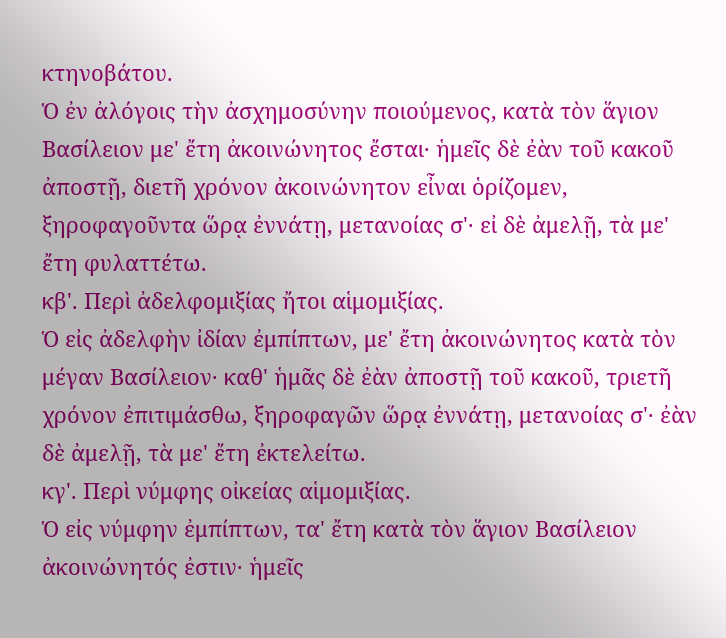κτηνοβάτου.
Ὁ ἐν ἀλόγοις τὴν ἀσχημοσύνην ποιούμενος, κατὰ τὸν ἅγιον Βασίλειον με' ἔτη ἀκοινώνητος ἔσται· ἡμεῖς δὲ ἐὰν τοῦ κακοῦ ἀποστῇ, διετῆ χρόνον ἀκοινώνητον εἶναι ὁρίζομεν, ξηροφαγοῦντα ὥρᾳ ἐννάτῃ, μετανοίας σ'· εἰ δὲ ἀμελῇ, τὰ με' ἔτη φυλαττέτω.
κβ'. Περὶ ἀδελφομιξίας ἤτοι αἱμομιξίας.
Ὁ εἰς ἀδελφὴν ἰδίαν ἐμπίπτων, με' ἔτη ἀκοινώνητος κατὰ τὸν μέγαν Βασίλειον· καθ' ἡμᾶς δὲ ἐὰν ἀποστῇ τοῦ κακοῦ, τριετῆ χρόνον ἐπιτιμάσθω, ξηροφαγῶν ὥρᾳ ἐννάτῃ, μετανοίας σ'· ἐὰν δὲ ἀμελῇ, τὰ με' ἔτη ἐκτελείτω.
κγ'. Περὶ νύμφης οἰκείας αἱμομιξίας.
Ὁ εἰς νύμφην ἐμπίπτων, τα' ἔτη κατὰ τὸν ἅγιον Βασίλειον ἀκοινώνητός ἐστιν· ἡμεῖς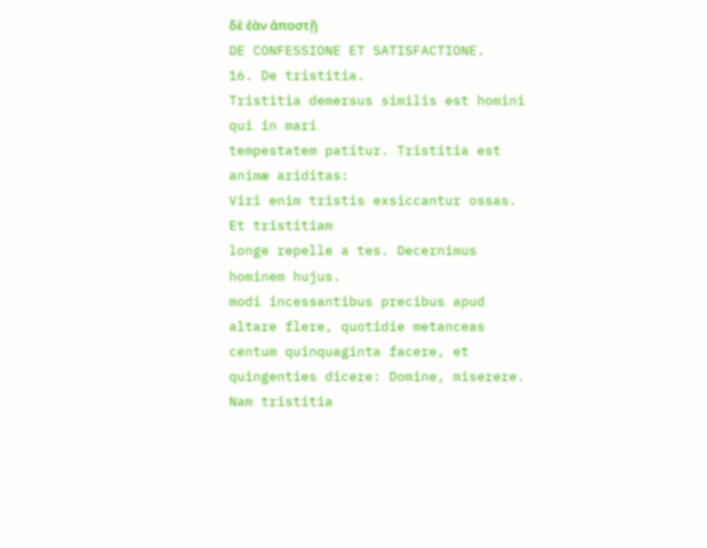δὲ ἐὰν ἀποστῇ
DE CONFESSIONE ET SATISFACTIONE.
16. De tristitia.
Tristitia demersus similis est homini qui in mari
tempestatem patitur. Tristitia est animæ ariditas:
Viri enim tristis exsiccantur ossas. Et tristitiam
longe repelle a tes. Decernimus hominem hujus.
modi incessantibus precibus apud altare flere, quotidie metanceas centum quinquaginta facere, et
quingenties dicere: Domine, miserere. Nam tristitia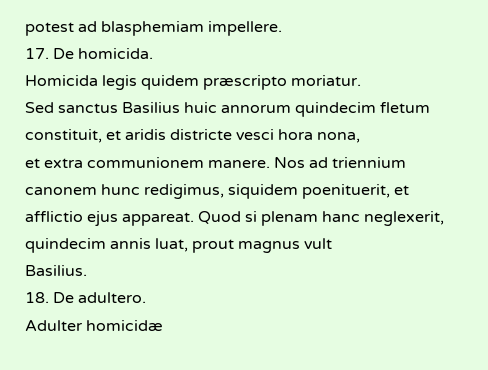potest ad blasphemiam impellere.
17. De homicida.
Homicida legis quidem præscripto moriatur.
Sed sanctus Basilius huic annorum quindecim fletum constituit, et aridis districte vesci hora nona,
et extra communionem manere. Nos ad triennium
canonem hunc redigimus, siquidem poenituerit, et
afflictio ejus appareat. Quod si plenam hanc neglexerit, quindecim annis luat, prout magnus vult
Basilius.
18. De adultero.
Adulter homicidæ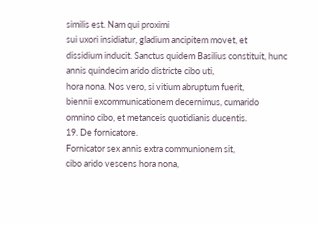similis est. Nam qui proximi
sui uxori insidiatur, gladium ancipitem movet, et
dissidium inducit. Sanctus quidem Basilius constituit, hunc annis quindecim arido districte cibo uti,
hora nona. Nos vero, si vitium abruptum fuerit,
biennii excommunicationem decernimus, cumarido
omnino cibo, et metanceis quotidianis ducentis.
19. De fornicatore.
Fornicator sex annis extra communionem sit,
cibo arido vescens hora nona,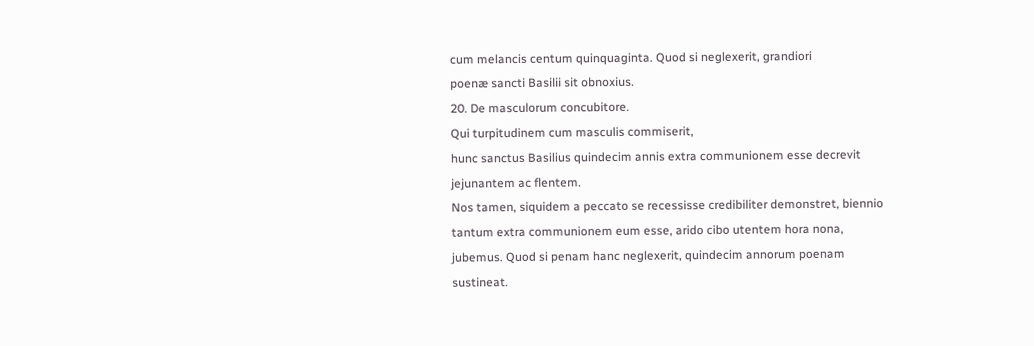cum melancis centum quinquaginta. Quod si neglexerit, grandiori
poenæ sancti Basilii sit obnoxius.
20. De masculorum concubitore.
Qui turpitudinem cum masculis commiserit,
hunc sanctus Basilius quindecim annis extra communionem esse decrevit jejunantem ac flentem.
Nos tamen, siquidem a peccato se recessisse credibiliter demonstret, biennio tantum extra communionem eum esse, arido cibo utentem hora nona,
jubemus. Quod si penam hanc neglexerit, quindecim annorum poenam sustineat.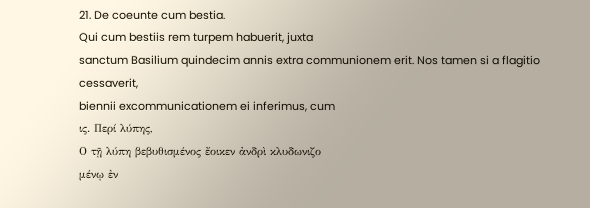21. De coeunte cum bestia.
Qui cum bestiis rem turpem habuerit, juxta
sanctum Basilium quindecim annis extra communionem erit. Nos tamen si a flagitio cessaverit,
biennii excommunicationem ei inferimus, cum
ις. Περί λύπης,
Ο τῇ λύπη βεβυθισμένος ἔοικεν ἀνδρὶ κλυδωνιζο
μένῳ ἐν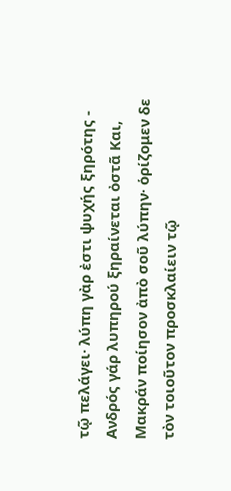τῷ πελάγει· λύπη γὰρ ἐστι ψυχής ξηρότης -
Ανδρός γάρ λυπηρού ξηραίνεται ὀστᾶ Και,
Μακράν ποίησον ἀπὸ σοῦ λύπην· ὁρίζομεν δε
τὸν τοιοῦτον προσκλαίειν τῷ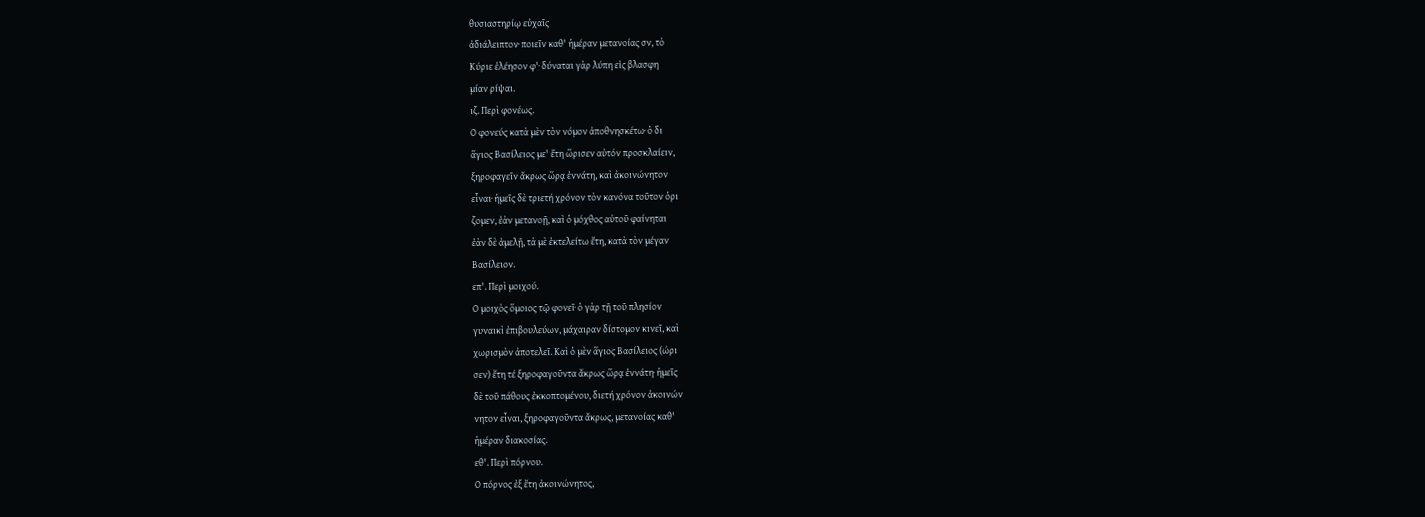θυσιαστηρίῳ εὐχαῖς
ἀδιάλειπτον· ποιεῖν καθ' ἡμέραν μετανοίας σν, τὸ
Κύριε ἐλέησον φ'· δύναται γὰρ λύπη εἰς βλασφη
μίαν ρίψαι.
ιζ. Περὶ φονέως.
Ο φονεύς κατὰ μὲν τὸν νόμον ἀποθνησκέτω· ὁ δι
ἅγιος Βασίλειος με' ἔτη ὥρισεν αὐτόν προσκλαίειν,
ξηροφαγεῖν ἄκρως ὥρᾳ ἐννάτη, καὶ ἀκοινώνητον
εἶναι· ἡμεῖς δὲ τριετή χρόνον τὸν κανόνα τοῦτον ὁρι
ζομεν, ἐὰν μετανοῇ, καὶ ὁ μόχθος αὐτοῦ φαίνηται
ἐὰν δὲ ἀμελῇ, τὰ μὲ ἐκτελείτω ἔτη, κατὰ τὸν μέγαν
Βασίλειον.
επ'. Περὶ μοιχού.
Ο μοιχὸς ὅμοιος τῷ φονεῖ· ὁ γὰρ τῇ τοῦ πλησίον
γυναικὶ ἐπιβουλεύων, μάχαιραν δίστομον κινεῖ, καὶ
χωρισμὸν ἀποτελεῖ. Καὶ ὁ μὲν ἅγιος Βασίλειος (ώρι
σεν) ἔτη τέ ξηροφαγοῦντα ἄκρως ὥρᾳ ἐννάτη· ἡμεῖς
δὲ τοῦ πάθους ἐκκοπτομένου, διετή χρόνον ἀκοινών
νητον εἶναι, ξηροφαγοῦντα ἄκρως, μετανοίας καθ'
ἡμέραν διακοσίας.
εθ'. Περὶ πόρνου.
Ο πόρνος ἐξ ἔτη ἀκοινώνητος,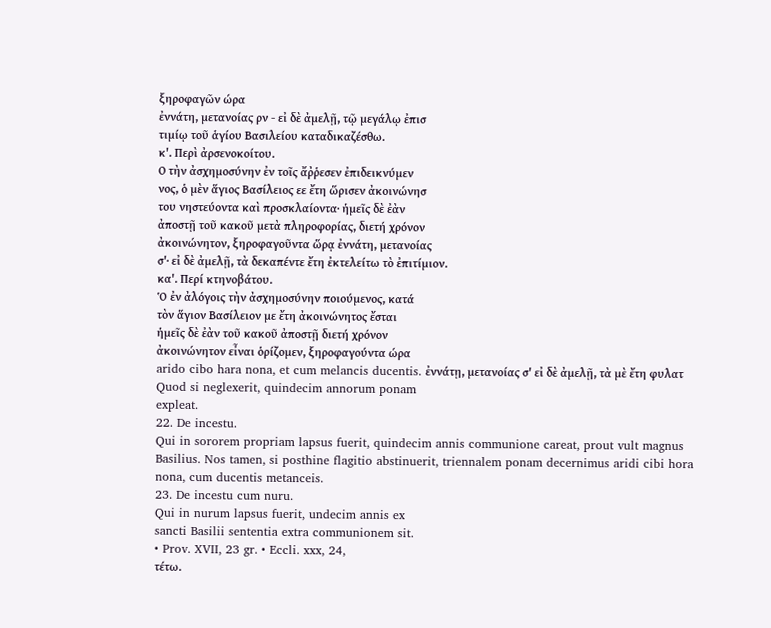ξηροφαγῶν ώρα
ἐννάτη, μετανοίας ρν - εἰ δὲ ἀμελῇ, τῷ μεγάλῳ ἐπισ
τιμίῳ τοῦ ἁγίου Βασιλείου καταδικαζέσθω.
κ'. Περὶ ἀρσενοκοίτου.
Ο τὴν ἀσχημοσύνην ἐν τοῖς ἄῤῥεσεν ἐπιδεικνύμεν
νος, ὁ μὲν ἅγιος Βασίλειος εε ἔτη ὥρισεν ἀκοινώνησ
του νηστεύοντα καὶ προσκλαίοντα· ἡμεῖς δὲ ἐὰν
ἀποστῇ τοῦ κακοῦ μετὰ πληροφορίας, διετή χρόνον
ἀκοινώνητον, ξηροφαγοῦντα ὥρᾳ ἐννάτη, μετανοίας
σ'· εἰ δὲ ἀμελῇ, τὰ δεκαπέντε ἔτη ἐκτελείτω τὸ ἐπιτίμιον.
κα'. Περί κτηνοβάτου.
Ὁ ἐν ἀλόγοις τὴν ἀσχημοσύνην ποιούμενος, κατά
τὸν ἅγιον Βασίλειον με ἔτη ἀκοινώνητος ἔσται
ἡμεῖς δὲ ἐὰν τοῦ κακοῦ ἀποστῇ διετή χρόνον
ἀκοινώνητον εἶναι ὁρίζομεν, ξηροφαγούντα ώρα
arido cibo hara nona, et cum melancis ducentis. ἐννάτῃ, μετανοίας σ' εἰ δὲ ἀμελῇ, τὰ μὲ ἔτη φυλατ
Quod si neglexerit, quindecim annorum ponam
expleat.
22. De incestu.
Qui in sororem propriam lapsus fuerit, quindecim annis communione careat, prout vult magnus
Basilius. Nos tamen, si posthine flagitio abstinuerit, triennalem ponam decernimus aridi cibi hora
nona, cum ducentis metanceis.
23. De incestu cum nuru.
Qui in nurum lapsus fuerit, undecim annis ex
sancti Basilii sententia extra communionem sit.
• Prov. XVII, 23 gr. • Eccli. xxx, 24,
τέτω.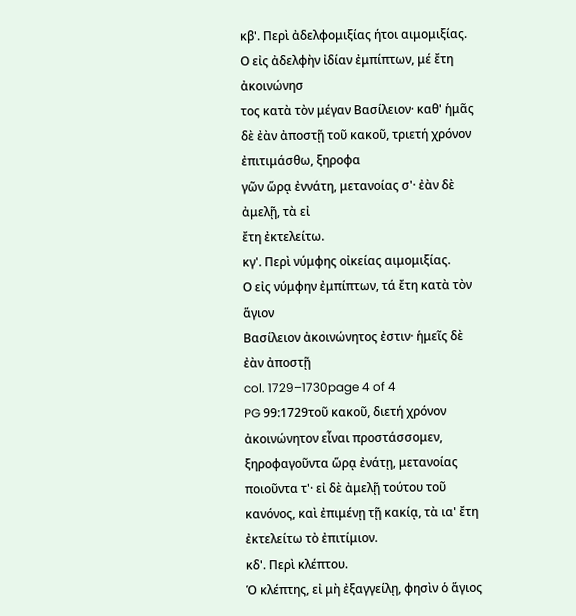κβ'. Περὶ ἀδελφομιξίας ήτοι αιμομιξίας.
Ο εἰς ἀδελφὴν ἰδίαν ἐμπίπτων, μέ ἔτη ἀκοινώνησ
τος κατὰ τὸν μέγαν Βασίλειον· καθ' ἡμᾶς δὲ ἐὰν ἀποστῇ τοῦ κακοῦ, τριετή χρόνον ἐπιτιμάσθω, ξηροφα
γῶν ὥρᾳ ἐννάτη, μετανοίας σ'· ἐὰν δὲ ἀμελῇ, τὰ εἰ
ἔτη ἐκτελείτω.
κγ'. Περὶ νύμφης οἰκείας αιμομιξίας.
Ο εἰς νύμφην ἐμπίπτων, τά ἔτη κατὰ τὸν ἅγιον
Βασίλειον ἀκοινώνητος ἐστιν· ἡμεῖς δὲ ἐὰν ἀποστῇ
col. 1729–1730page 4 of 4
PG 99:1729τοῦ κακοῦ, διετή χρόνον ἀκοινώνητον εἶναι προστάσσομεν, ξηροφαγοῦντα ὥρᾳ ἐνάτῃ, μετανοίας ποιοῦντα τ'· εἰ δὲ ἀμελῇ τούτου τοῦ κανόνος, καὶ ἐπιμένῃ τῇ κακίᾳ, τὰ ια' ἔτη ἐκτελείτω τὸ ἐπιτίμιον.
κδ'. Περὶ κλέπτου.
Ὁ κλέπτης, εἰ μὴ ἐξαγγείλῃ, φησὶν ὁ ἅγιος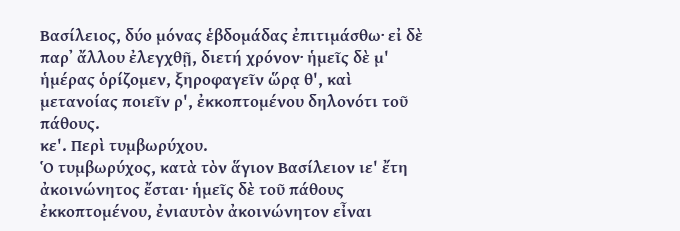Βασίλειος, δύο μόνας ἑβδομάδας ἐπιτιμάσθω· εἰ δὲ παρ᾽ ἄλλου ἐλεγχθῇ, διετή χρόνον· ἡμεῖς δὲ μ' ἡμέρας ὁρίζομεν, ξηροφαγεῖν ὥρᾳ θ', καὶ μετανοίας ποιεῖν ρ', ἐκκοπτομένου δηλονότι τοῦ πάθους.
κε'. Περὶ τυμβωρύχου.
Ὁ τυμβωρύχος, κατὰ τὸν ἅγιον Βασίλειον ιε' ἔτη ἀκοινώνητος ἔσται· ἡμεῖς δὲ τοῦ πάθους ἐκκοπτομένου, ἐνιαυτὸν ἀκοινώνητον εἶναι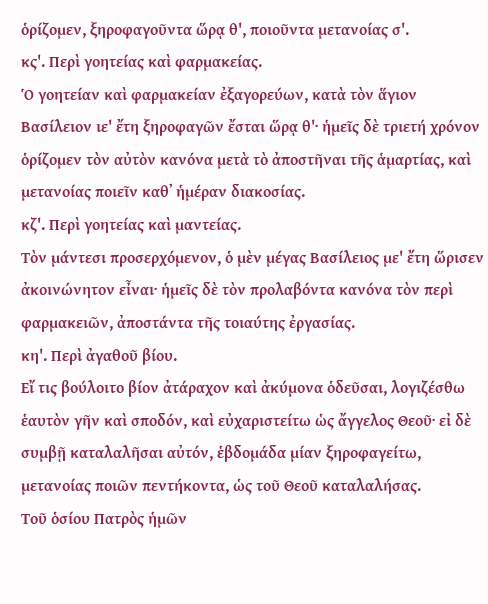ὁρίζομεν, ξηροφαγοῦντα ὥρᾳ θ', ποιοῦντα μετανοίας σ'.
κς'. Περὶ γοητείας καὶ φαρμακείας.
Ὁ γοητείαν καὶ φαρμακείαν ἐξαγορεύων, κατὰ τὸν ἅγιον Βασίλειον ιε' ἔτη ξηροφαγῶν ἔσται ὥρᾳ θ'· ἡμεῖς δὲ τριετή χρόνον ὁρίζομεν τὸν αὐτὸν κανόνα μετὰ τὸ ἀποστῆναι τῆς ἁμαρτίας, καὶ μετανοίας ποιεῖν καθ᾽ ἡμέραν διακοσίας.
κζ'. Περὶ γοητείας καὶ μαντείας.
Τὸν μάντεσι προσερχόμενον, ὁ μὲν μέγας Βασίλειος με' ἔτη ὥρισεν ἀκοινώνητον εἶναι· ἡμεῖς δὲ τὸν προλαβόντα κανόνα τὸν περὶ φαρμακειῶν, ἀποστάντα τῆς τοιαύτης ἐργασίας.
κη'. Περὶ ἀγαθοῦ βίου.
Εἴ τις βούλοιτο βίον ἀτάραχον καὶ ἀκύμονα ὁδεῦσαι, λογιζέσθω ἑαυτὸν γῆν καὶ σποδόν, καὶ εὐχαριστείτω ὡς ἄγγελος Θεοῦ· εἰ δὲ συμβῇ καταλαλῆσαι αὐτόν, ἑβδομάδα μίαν ξηροφαγείτω, μετανοίας ποιῶν πεντήκοντα, ὡς τοῦ Θεοῦ καταλαλήσας.
Τοῦ ὁσίου Πατρὸς ἡμῶν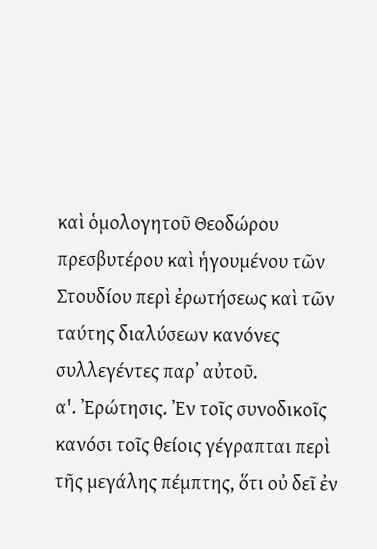καὶ ὁμολογητοῦ Θεοδώρου πρεσβυτέρου καὶ ἡγουμένου τῶν Στουδίου περὶ ἐρωτήσεως καὶ τῶν ταύτης διαλύσεων κανόνες συλλεγέντες παρ᾽ αὐτοῦ.
α'. Ἐρώτησις. Ἐν τοῖς συνοδικοῖς κανόσι τοῖς θείοις γέγραπται περὶ τῆς μεγάλης πέμπτης, ὅτι οὐ δεῖ ἐν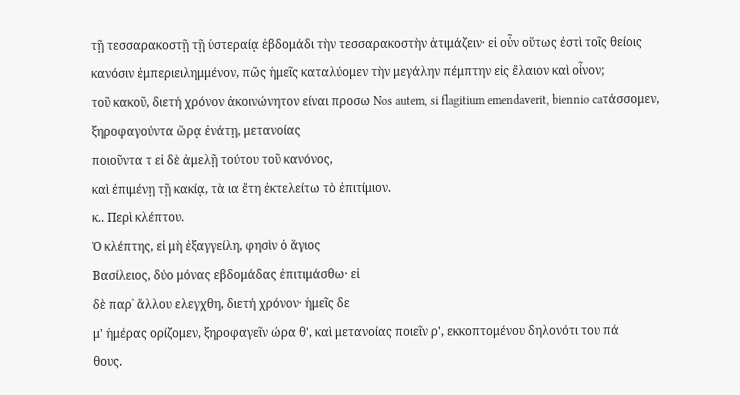τῇ τεσσαρακοστῇ τῇ ὑστεραίᾳ ἑβδομάδι τὴν τεσσαρακοστὴν ἀτιμάζειν· εἰ οὖν οὕτως ἐστὶ τοῖς θείοις κανόσιν ἐμπεριειλημμένον, πῶς ἡμεῖς καταλύομεν τὴν μεγάλην πέμπτην εἰς ἔλαιον καὶ οἶνον;
τοῦ κακοῦ, διετή χρόνον ἀκοινώνητον είναι προσω Nos autem, si flagitium emendaverit, biennio caτάσσομεν, ξηροφαγούντα ὥρᾳ ἐνάτῃ, μετανοίας
ποιοῦντα τ εἰ δὲ ἀμελῇ τούτου τοῦ κανόνος,
καὶ ἐπιμένῃ τῇ κακίᾳ, τὰ ια ἔτη ἐκτελείτω τὸ ἐπιτίμιον.
κ.. Περὶ κλέπτου.
Ὁ κλέπτης, εἰ μὴ ἐξαγγείλη, φησὶν ὁ ἅγιος
Βασίλειος, δύο μόνας εβδομάδας ἐπιτιμάσθω· εἰ
δὲ παρ᾽ ἄλλου ελεγχθη, διετή χρόνον· ἡμεῖς δε
μ' ἡμέρας ορίζομεν, ξηροφαγεῖν ώρα θ', καὶ μετανοίας ποιεῖν ρ', εκκοπτομένου δηλονότι του πά
θους.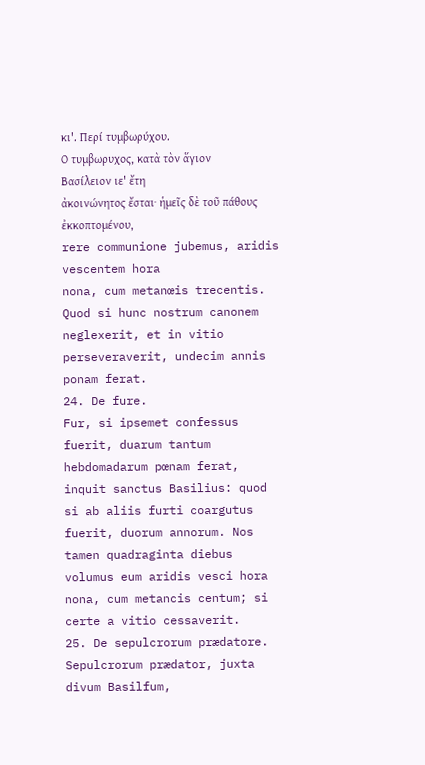κι'. Περί τυμβωρύχου.
Ο τυμβωρυχος, κατὰ τὸν ἅγιον Βασίλειον ιε' ἔτη
ἀκοινώνητος ἔσται· ἡμεῖς δὲ τοῦ πάθους ἐκκοπτομένου,
rere communione jubemus, aridis vescentem hora
nona, cum metanœis trecentis. Quod si hunc nostrum canonem neglexerit, et in vitio perseveraverit, undecim annis ponam ferat.
24. De fure.
Fur, si ipsemet confessus fuerit, duarum tantum
hebdomadarum pœnam ferat, inquit sanctus Basilius: quod si ab aliis furti coargutus fuerit, duorum annorum. Nos tamen quadraginta diebus volumus eum aridis vesci hora nona, cum metancis centum; si certe a vitio cessaverit.
25. De sepulcrorum prædatore.
Sepulcrorum prædator, juxta divum Basilfum,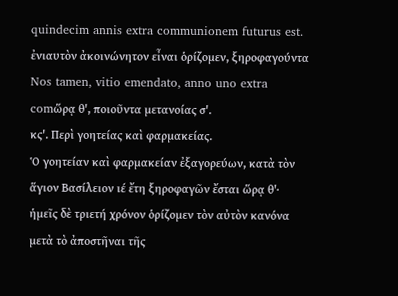quindecim annis extra communionem futurus est.
ἐνιαυτὸν ἀκοινώνητον εἶναι ὁρίζομεν, ξηροφαγούντα Nos tamen, vitio emendato, anno uno extra comὥρᾳ θ', ποιοῦντα μετανοίας σ'.
κς'. Περὶ γοητείας καὶ φαρμακείας.
Ὁ γοητείαν καὶ φαρμακείαν ἐξαγορεύων, κατὰ τὸν
ἅγιον Βασίλειον ιέ ἔτη ξηροφαγῶν ἔσται ὥρᾳ θ'·
ἡμεῖς δὲ τριετή χρόνον ὁρίζομεν τὸν αὐτὸν κανόνα
μετὰ τὸ ἀποστῆναι τῆς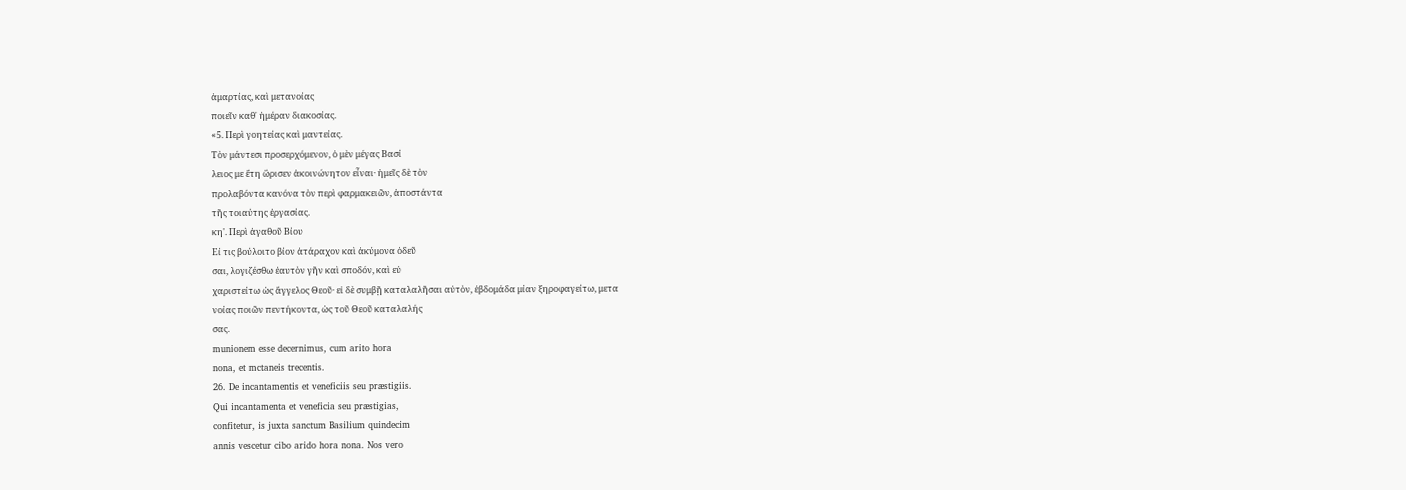ἁμαρτίας, καὶ μετανοίας
ποιεῖν καθ᾽ ἡμέραν διακοσίας.
«5. Περὶ γοητείας καὶ μαντείας.
Τὸν μάντεσι προσερχόμενον, ὁ μὲν μέγας Βασί
λειος με ἔτη ὥρισεν ἀκοινώνητον εἶναι· ἡμεῖς δὲ τὸν
προλαβόντα κανόνα τὸν περὶ φαρμακειῶν, ἀποστάντα
τῆς τοιαύτης ἐργασίας.
κη'. Περὶ ἀγαθοῦ Βίου
Εί τις βούλοιτο βίον ἀτάραχον καὶ ἀκύμονα ὁδεῦ
σαι, λογιζέσθω ἑαυτὸν γῆν καὶ σποδόν, καὶ εὐ
χαριστείτω ὡς ἄγγελος Θεοῦ· εἰ δὲ συμβῇ καταλαλῆσαι αὐτὸν, ἑβδομάδα μίαν ξηροφαγείτω, μετα
νοίας ποιῶν πεντήκοντα, ὡς τοῦ Θεοῦ καταλαλής
σας.
munionem esse decernimus, cum arito hora
nona, et mctaneis trecentis.
26. De incantamentis et veneficiis seu præstigiis.
Qui incantamenta et veneficia seu præstigias,
confitetur, is juxta sanctum Basilium quindecim
annis vescetur cibo arido hora nona. Nos vero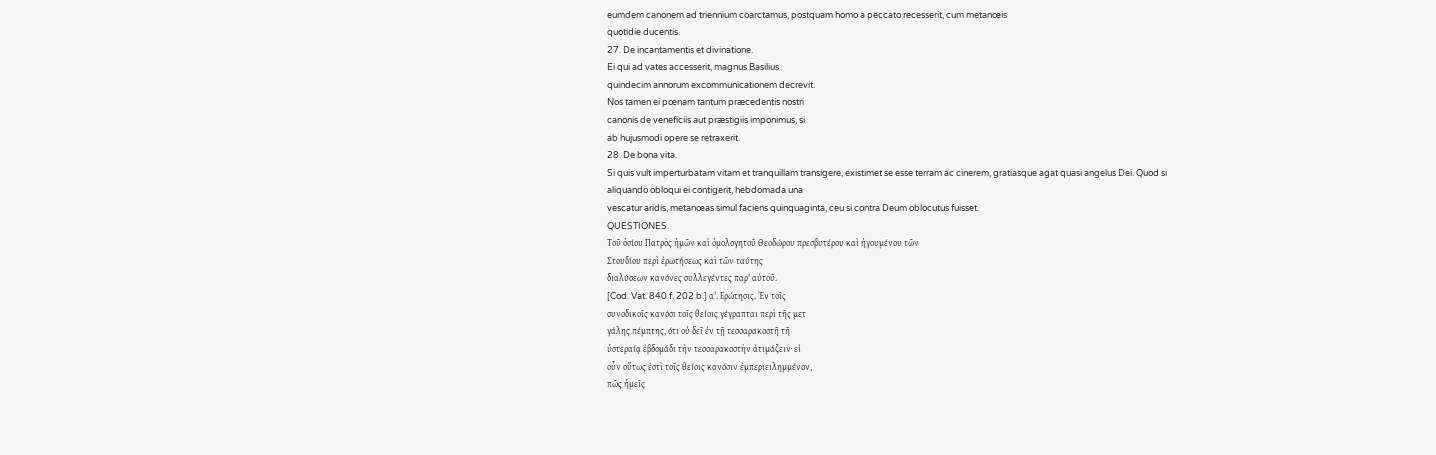eumdem canonem ad triennium coarctamus, postquam homo a peccato recesserit, cum metanœis
quotidie ducentis.
27. De incantamentis et divinatione.
Ei qui ad vates accesserit, magnus Basilius
quindecim annorum excommunicationem decrevit.
Nos tamen ei pœnam tantum præcedentis nostri
canonis de veneficiis aut præstigiis imponimus, si
ab hujusmodi opere se retraxerit.
28. De bona vita.
Si quis vult imperturbatam vitam et tranquillam transigere, existimet se esse terram ac cinerem, gratiasque agat quasi angelus Dei. Quod si
aliquando obloqui ei contigerit, hebdomada una
vescatur aridis, metanœas simul faciens quinquaginta, ceu si contra Deum oblocutus fuisset.
QUESTIONES.
Τοῦ ὁσίου Πατρὸς ἡμῶν καὶ ὁμολογητοῦ Θεοδώρου πρεσβυτέρου καὶ ἡγουμένου τῶν
Στουδίου περὶ ἐρωτήσεως καὶ τῶν ταύτης
διαλύσεων κανόνες συλλεγέντες παρ' αὐτοῦ.
[Cod. Vat. 840 f. 202 b.] α'. Ερώτησις. Ἐν τοῖς
συνοδικοῖς κανόσι τοῖς θείοις γέγραπται περὶ τῆς μετ
γάλης πέμπτης, ότι οὐ δεῖ ἐν τῇ τεσσαρακοστῆ τῆ
ὑστεραίᾳ ἐβδομάδι τὴν τεσσαρακοστὴν ἀτιμάζειν· εἰ
οὖν οὕτως ἐστὶ τοῖς θείοις κανόσιν ἐμπεριειλημμένον,
πῶς ἡμεῖς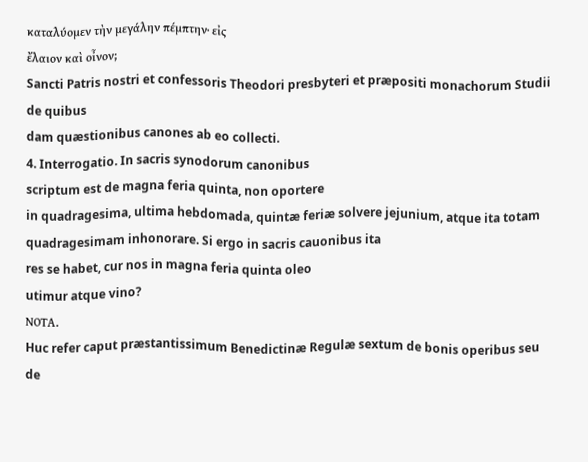καταλύομεν τὴν μεγάλην πέμπτην· εἰς
ἔλαιον καὶ οἶνον;
Sancti Patris nostri et confessoris Theodori presbyteri et præpositi monachorum Studii de quibus
dam quæstionibus canones ab eo collecti.
4. Interrogatio. In sacris synodorum canonibus
scriptum est de magna feria quinta, non oportere
in quadragesima, ultima hebdomada, quintæ feriæ solvere jejunium, atque ita totam quadragesimam inhonorare. Si ergo in sacris cauonibus ita
res se habet, cur nos in magna feria quinta oleo
utimur atque vino?
ΝΟΤΑ.
Huc refer caput præstantissimum Benedictinæ Regulæ sextum de bonis operibus seu de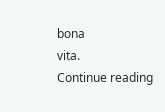bona
vita.
Continue reading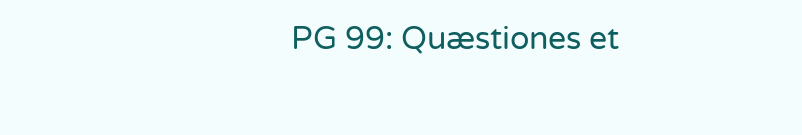PG 99: Quæstiones et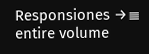Responsiones →≣ entire volume